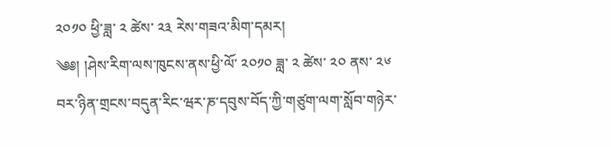༢༠༡༠ ཕྱི་ཟླ་ ༢ ཚེས་ ༢༣ རེས་གཟའ་མིག་དམར།
༄༅། །ཤེས་རིག་ལས་ཁུངས་ནས་ཕྱི་ལོ་ ༢༠༡༠ ཟླ་ ༢ ཚེས་ ༢༠ ནས་ ༢༦ བར་ཉིན་གྲངས་བདུན་རིང་ཝར་ཎ་དབུས་བོད་ཀྱི་གཙུག་ལག་སློབ་གཉེར་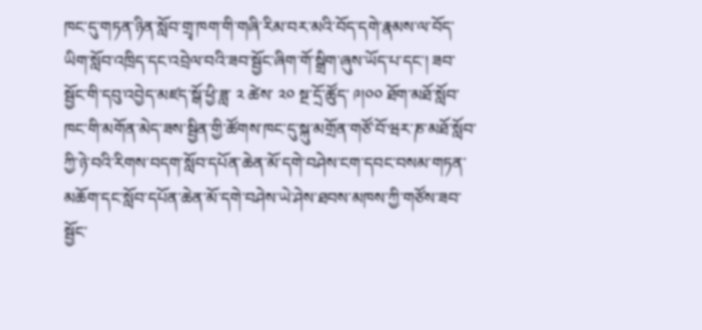ཁང་དུ་གཏན་ཉིན་སློབ་གྲྭ་ཁག་གི་གཞི་རིམ་བར་མའི་བོད་དགེ་རྣམས་ལ་བོད་ཡིག་སློབ་འཁྲིད་དང་འབྲེལ་བའི་ཟབ་སྦྱོང་ཞིག་གོ་སྒྲིག་ཞུས་ཡོད་པ་དང་། ཟབ་སྦྱོང་གི་དབུ་འབྱེད་མཛད་སྒོ་ཕྱི་ཟླ་ ༢ ཚེས་ ༢༠ སྔ་དྲོ་ཚོུད་ ༩།༠༠ ཐོག་མཐོ་སློབ་ཁང་གི་མགོན་མེད་ཟས་སྦྱིན་གྱི་ཚོགས་ཁང་དུ་སྐུ་མགྲོན་གཙོ་བོ་ཝར་ཎ་མཐོ་སློབ་ཀྱི་ཉེ་བའི་རིགས་བདག་སློབ་དཔོན་ཆེན་མོ་དགེ་བཤེས་ངག་དབང་བསམ་གཏན་མཆོག་དང་སློབ་དཔོན་ཆེན་མོ་དགེ་བཤེས་ཡེ་ཤེས་ཐབས་མཁས་ཀྱི་གཙོས་ཟབ་སྦྱོང་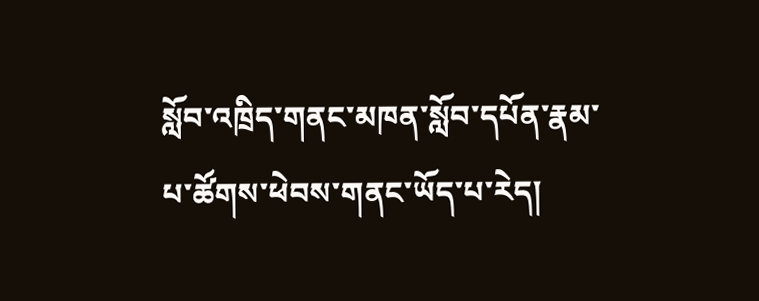སློབ་འཁྲིད་གནང་མཁན་སློབ་དཔོན་རྣམ་པ་ཚོགས་ཕེབས་གནང་ཡོད་པ་རེད།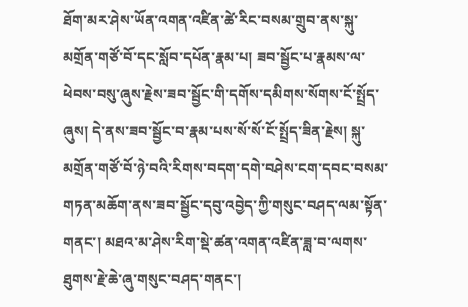ཐོག་མར་ཤེས་ཡོན་འགན་འཛིན་ཚེ་རིང་བསམ་གྲུབ་ནས་སྐུ་མགྲོན་གཙོ་བོ་དང་སློབ་དཔོན་རྣམ་པ། ཟབ་སྦྱོང་པ་རྣམས་ལ་ཕེབས་བསུ་ཞུས་རྗེས་ཟབ་སྦྱོང་གི་དགོས་དམིགས་སོགས་ངོ་སྤྲོད་ཞུས། དེ་ནས་ཟབ་སྦྱོང་བ་རྣམ་པས་སོ་སོ་ངོ་སྤྲོད་ཟིན་རྗེས། སྐུ་མགྲོན་གཙོ་བོ་ཉེ་བའི་རིགས་བདག་དགེ་བཤེས་ངག་དབང་བསམ་གཏན་མཆོག་ནས་ཟབ་སྦྱོང་དབུ་འབྱེད་ཀྱི་གསུང་བཤད་ལམ་སྟོན་གནང་། མཐའ་མ་ཤེས་རིག་སྡེ་ཚན་འགན་འཛིན་ཟླ་བ་ལགས་ཐུགས་རྗེ་ཆེ་ཞུ་གསུང་བཤད་གནང་།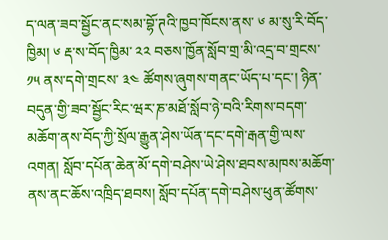ད་ལན་ཟབ་སྦྱོང་ནང་སམ་བྷོ་ཊའི་ཁྱབ་ཁོངས་ནས་ ༦ མ་སུ་རི་བོད་ཁྱིམ། ༦ རྡ་ས་བོད་ཁྱིམ་ ༢༢ བཅས་ཁྱོན་སློབ་གྲ་མི་འདྲ་བ་གྲངས་ ༡༥ ནས་དགེ་གྲངས་ ༣༤ ཚོགས་ཞུགས་གནང་ཡོད་པ་དང་། ཉིན་བདུན་གྱི་ཟབ་སྦྱོང་རིང་ཝར་ཎ་མཐོ་སློབ་ཉེ་བའི་རིགས་བདག་མཆོག་ནས་བོད་ཀྱི་སྲོལ་རྒྱུན་ཤེས་ཡོན་དང་དགེ་རྒན་གྱི་ལས་འགན། སློབ་དཔོན་ཆེན་མོ་དགེ་བཤེས་ཡེ་ཤེས་ཐབས་མཁས་མཆོག་ནས་ནང་ཆོས་འཁྲིད་ཐབས། སློབ་དཔོན་དགེ་བཤེས་ཕུན་ཚོགས་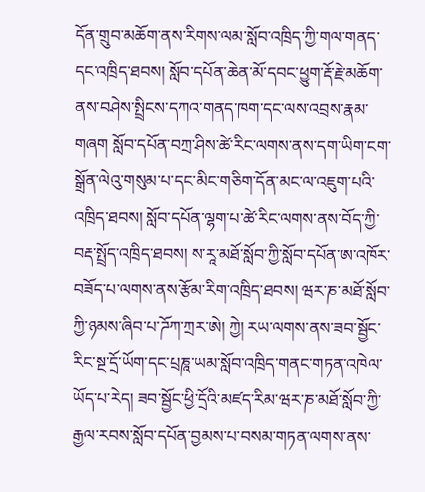དོན་གྲུབ་མཆོག་ནས་རིགས་ལམ་སློབ་འཁྲིད་ཀྱི་གལ་གནད་དང་འཁྲིད་ཐབས། སློབ་དཔོན་ཆེན་མོ་དབང་ཕྱུག་རྡོ་རྗེ་མཆོག་ནས་བཤེས་སྤྲིངས་དཀའ་གནད་ཁག་དང་ལས་འབྲས་རྣམ་གཞག སློབ་དཔོན་བཀྲ་ཤིས་ཚེ་རིང་ལགས་ནས་དག་ཡིག་ངག་སྒྲོན་ལེའུ་གསུམ་པ་དང་མིང་གཅིག་དོན་མང་ལ་འཇུག་པའི་འཁྲིད་ཐབས། སློབ་དཔོན་ལྷག་པ་ཚེ་རིང་ལགས་ནས་བོད་ཀྱི་བརྡ་སྤྲོད་འཁྲིད་ཐབས། ས་རཱ་མཐོ་སློབ་ཀྱི་སློབ་དཔོན་ཨ་འཁོར་བཟོད་པ་ལགས་ནས་རྩོམ་རིག་འཁྲིད་ཐབས། ཝར་ཎ་མཐོ་སློབ་ཀྱི་ཉམས་ཞིབ་པ་ཌོཀ་ཀྲར་ཨེ། ཀྱེ། རཡ་ལགས་ནས་ཟབ་སྦྱོང་རིང་སྔ་དྲོ་ཡོག་དང་པྲཎཱ་ཡམ་སློབ་འཁྲིད་གནང་གཏན་འཁེལ་ཡོད་པ་རེད། ཟབ་སྦྱོང་ཕྱི་དྲོའི་མཛད་རིམ་ཝར་ཎ་མཐོ་སློབ་ཀྱི་རྒྱལ་རབས་སློབ་དཔོན་བྱམས་པ་བསམ་གཏན་ལགས་ནས་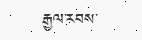རྒྱལ་རབས་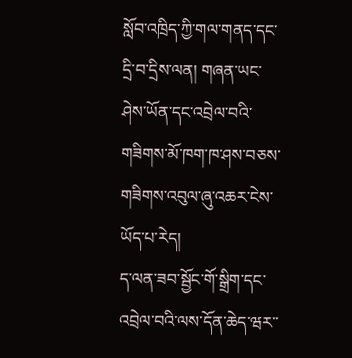སློབ་འཁྲིད་ཀྱི་གལ་གནད་དང་དྲི་བ་དྲིས་ལན། གཞན་ཡང་ཤེས་ཡོན་དང་འབྲེལ་བའི་གཟིགས་མོ་ཁག་ཁ་ཤས་བཅས་གཟིགས་འབུལ་ཞུ་འཆར་ངེས་ཡོད་པ་རེད།
ད་ལན་ཟབ་སྦྱོང་གོ་སྒྲིག་དང་འབྲེལ་བའི་ལས་དོན་ཆེད་ཝར་་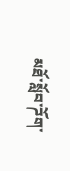མཐོ་སློབ་ཌོག་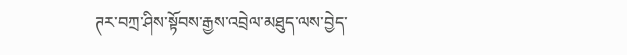ཊར་བཀྲ་ཤིས་སྟོབས་རྒྱས་འབྲེལ་མཐུད་ལས་བྱེད་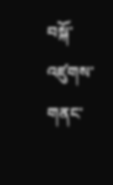བསྐོ་འཛུགས་གནང་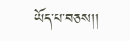ཡོད་པ་བཅས།།